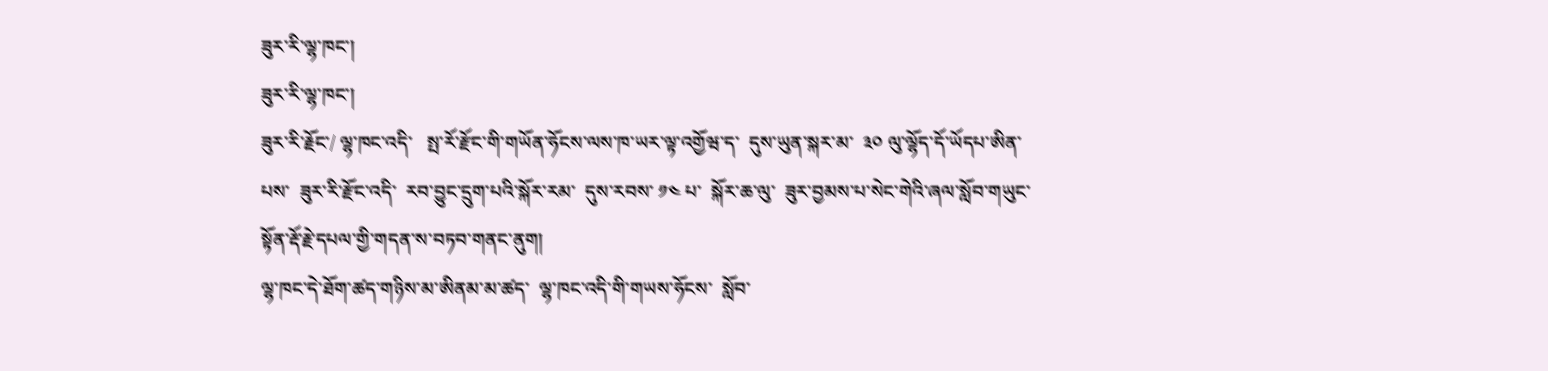ཟུར་རི་ལྷ་ཁང་།
ཟུར་རི་ལྷ་ཁང་།
ཟུར་རི་རྗོང་/ ལྷ་ཁང་འདི་   སྤ་རོ་རྫོང་གི་གཡོན་ཧོངས་ལས་ཁ་ཡར་ལྟ་འགྱོཝ་ད་  དུས་ཡུན་སྐར་མ་  ༣༠ ལུ་ལྷོད་དོ་ཡོདཔ་ཨིན་པས་  ཟུར་རི་རྫོང་འདི་  རབ་བྱུང་དྲུག་པའི་སྐོར་རམ་  དུས་རབས་ ༡༤ པ་  སྐོར་ཆ་ལུ་  ཟུར་བྱམས་པ་སེང་གེའི་ཞལ་སློབ་གཡུང་སྟོན་རྡོ་རྗེ་དཔལ་གྱི་གདན་ས་བཏབ་གནང་ནུག།
ལྷ་ཁང་དེ་ཐོག་ཚད་གཉིས་མ་ཨིནམ་མ་ཚད་  ལྷ་ཁང་འདི་གི་གཡས་ཧོངས་  སློབ་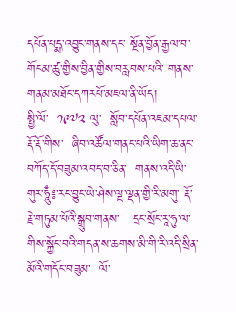དཔོན་པདྨ་འབྱུང་གནས་དང་ སྔོན་བྱོན་རྒྱལ་བ་གོངམ་ཚུ་གྱིས་བྱིན་གྱིས་བརླབས་པའི་ གནས་གནམ་མཐོང་དཀརཔོ་མཇལ་ནི་ཡོད།
སྤྱི་ལོ་  ༡༩༧༢ ལུ་  སློབ་དཔོན་འཇམ་དཔལ་རྡོ་རྡོ་གིས་  ཞིབ་འཚོལ་གནང་པའི་ཡིག་ཆ་ནང་བཀོད་དོ་བཟུམ་འབད་བ་ཅིན་  གནས་འདི་ཡི་གུར་ཧཱུྃ༔་རང་བྱུང་ཡེ་ཤེས་ལྔ་ལྡན་གྱི་རི་མགུ་ རྡོ་རྗེ་གཏུམ་པོའི་སྒྲུབ་གནས་   དྲང་སྲོང་རཱ་ཧུ་ལ་གིས་སྐྱོང་བའི་གདན་ས་ཆགས་མི་གི་རི་འདི་སྲིན་མོའི་གདོང་བཟུམ་  ལོ་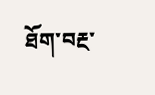ཐོག་བརྔ་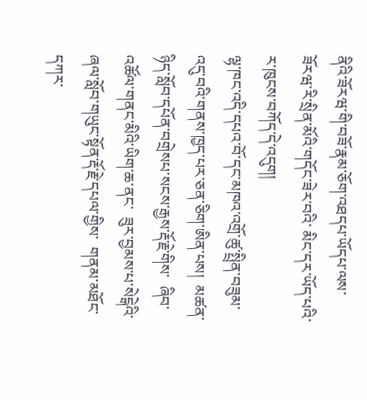ནིའི་ཟོརཝ་གི་བཟོ་རྣམ་ཅོག་འཐདཔ་ཡོདཔ་ལས་  ཟོརཝ་རི་སྲིན་མོའི་གདོང་ཟེར་བའི་ མིང་དར་ཡོད་པའི་ར་ཁུངས་བཀོད་དེ་འདུག།
ལྷ་ཁང་འདི་དཔའ་བོ་དང་མཁའ་འགྲོ་ཚུ་སྤྲིན་བཟུམ་འདུ་བའི་གནས་ཁྱད་པར་ཅན་ཅིག་ཨིན་པས།  མཚན་ཉིད་སློབ་དཔོན་བགྲེསཔ་སངས་རྒྱས་རྡོ་རྗེ་གིས་  ཞིབ་འཚོལ་གནང་མིའི་ཡིག་ཆ་ནང་  ཟུར་བྱམས་པ་སེངྒེའི་ཞལ་སློབ་གཡུང་སྟོན་རྡོ་རྗེ་དཔལ་གྱིས་  གནམ་མཐོང་དཀར་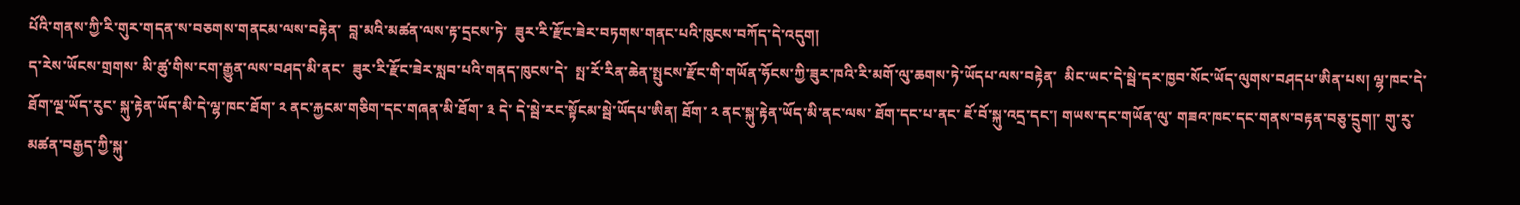པོའི་གནས་ཀྱི་རི་གུར་གདན་ས་བཅགས་གནངམ་ལས་བརྟེན་  བླ་མའི་མཚན་ལས་རྟ་དྲངས་ཏེ་  ཟུར་རི་རྫོང་ཟེར་བཏགས་གནང་པའི་ཁུངས་བཀོད་དེ་འདུག།
ད་རེས་ཡོངས་གྲགས་ མི་ཚུ་གིས་ངག་རྒྱུན་ལས་བཤད་མི་ནང་  ཟུར་རི་རྫོང་ཟེར་སླབ་པའི་གནད་ཁུངས་དེ་  སྤ་རོ་རིན་ཆེན་སྤུངས་རྫོང་གི་གཡོན་ཧོངས་ཀྱི་ཟུར་ཁའི་རི་མགོ་ལུ་ཆགས་ཏེ་ཡོདཔ་ལས་བརྟེན་  མིང་ཡང་དེ་སྦེ་དར་ཁྱབ་སོང་ཡོད་ལུགས་བཤདཔ་ཨིན་པས། ལྷ་ཁང་དེ་ཐོག་ལྔ་ཡོད་རུང་ སྐུ་རྟེན་ཡོད་མི་དེ་ལྷ་ཁང་ཐོག་ ༢ ནང་རྐྱངམ་གཅིག་དང་གཞན་མི་ཐོག་ ༣ དེ་ དེ་སྦེ་རང་སྟོངམ་སྦེ་ཡོདཔ་ཨིན། ཐོག་ ༢ ནང་སྐུ་རྟེན་ཡོད་མི་ནང་ལས་ ཐོག་དང་པ་ནང་ ཇོ་བོ་སྐུ་འདྲ་དང་། གཡས་དང་གཡོན་ལུ་ གཟའ་ཁང་དང་གནས་བརྟན་བཅུ་དྲུག།་ གུ་རུ་མཚན་བརྒྱད་ཀྱི་སྐུ་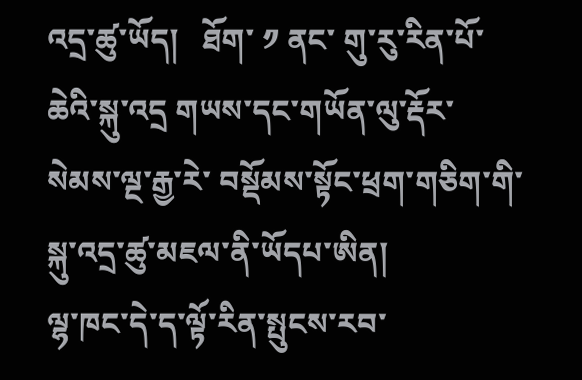འདྲ་ཚུ་ཡོད།   ཐོག་ ༡ ནང་ གུ་རུ་རིན་པོ་ཆེའི་སྐུ་འདྲ གཡས་དང་གཡོན་ལུ་རྡོར་སེམས་ལྔ་རྒྱ་རེ་ བསྡོམས་སྟོང་ཕྲག་གཅིག་གི་སྐུ་འདྲ་ཚུ་མཇལ་ནི་ཡོདཔ་ཨིན།
ལྷ་ཁང་དེ་ད་ལྟོ་རིན་སྤུངས་རབ་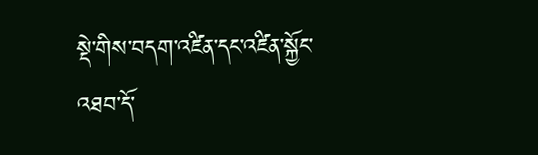སྡེ་གིས་བདག་འཛིན་དང་འཛིན་སྐྱོང་འཐབ་དོ་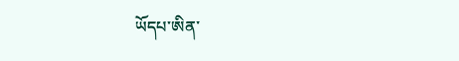ཡོདཔ་ཨིན་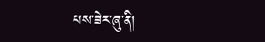པས་ཟེར་ཞུ་ནི།